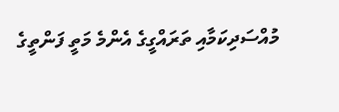މުއްސަދިކަމާއި ތަރައްގީގެ އެންމެ މަތީ ފަންތީގެ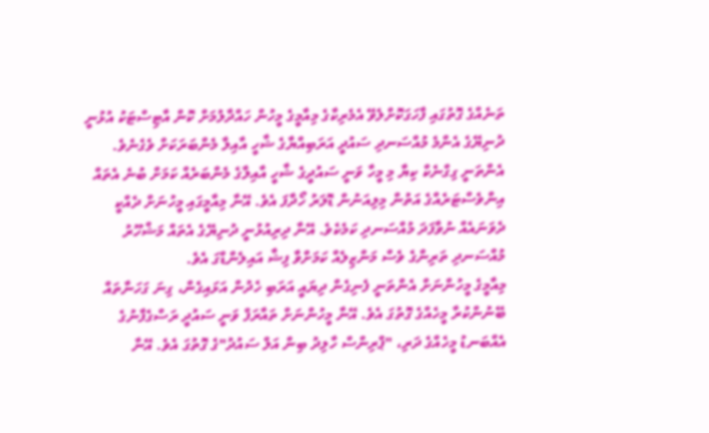ތަނެއްގެ ގޮތުގައި ފާހަގަކޮށްލެވޭ އެމެރިކާގެ މިއާމީގެ މީހުން ހައްދާލުމަށް ކޮން އާޓިސްޓަކު އުޅުނީ ދުނިޔޭގެ އެންމެ މުއްސަނދި ސައުދީ އަރަބިއްޔާގެ ޝާހީ އާއިލާ މެންބަރަކަށް ވެގެނެވެ.
އެންތަނީ ގިގްނެކް ކިޔާ މި މީހާ ވަނީ ސައުދީގެ ޝާހީ އާއިލާގެ މެންބަރެއް ކަމަށް ބުނެ އެތައް އިންވެސްޓަރެއްގެ އަތުން މިލިއަނުން ޑޮލަރު ހޯދާފަ އެވެ. އޭނާ މިއާމީގައި މީހުނަށް ދެއްކީ ދެވަނައެއް ނުވާފަދަ މުއްސަނދި ކަމެކެވެ. އޭނާ ދިރިއުޅުނީ ދުނިޔޭގެ އެތައް މަޝްހޫރު މުއްސަނދި ތަރިންގެ ވެސް މަންޒިލެއް ކަމަށްވާ ފިޝާ އައިލެންޑްގަ އެވެ.
މިއާމީގެ މީހުންނަށް އެންތަނީ ފެނިގެން ދިޔައީ އަރަބި ހެދުން އަޅައިގެން، ގިނަ ގަހަނާތައް ބޭނުންކުރާ މީހެއްގެ ގޮތުގަ އެވެ. އޭނާ މީހުންނަށް ތައާރަފް ވަނީ ސައުދީ ރަސްގެފާނުގެ އެއްބަނޑު މީހެއްގެ ދަރި، "ޕްރިންސް ހާލިދު ބިން އަލް ސައުދު"ގެ ގޮތުގަ އެވެ. އޭނާ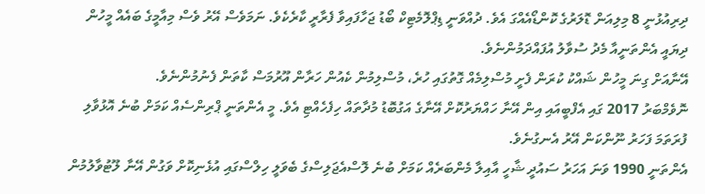ދިރިއުޅުނީ 8 މިލިއަން ޑޮލަރުގެ ކޮންޑޯއެއްގަ އެވެ. ދުއްވަނީ ޑިޕްލޮމެޓިކް ބޯޑު ޖަހާފައިވާ ފެރާރީ ކާރެކެވެ. ނަމަވެސް އޭރު ވެސް މިއާމީގެ ބައެއް މީހުން ދިޔައީ އެންތަނީއާ މެދު ސުވާލު އުފައްދަމުންނެވެ.
އޭނާއަށް ގިނަ މީހުން ޝައްކު ކުރަން ފެށީ މުސްލިމެއް ގޮތުގައި ހުރެ، މުސްލިމުން ކެއުން ހަރާން އޫރުމަސް ކާތަން ފެނުމުންނެވެ.
ނޮވެމްބަރު 2017 ގައި އެފްބީއައި އިން އޭނާ ހައްޔަރުކޮށް އޭނާގެ އަގުބޮޑު މުދާތައް ހިފެހެއްޓި އެވެ. މީ އެންތަނީ ޕްރިންސެއް ކަމަށް ބުނެ އޮޅުވާލި ފުރަތަމަ ފަހަރު ނޫންކަން އޭރު އެނގުނެވެ.
އެންތަނީ 1990 ވަނަ އަހަރު ސައުދީ ޝާހީ އާއިލާ މެންބަރެއް ކަމަށް ބުނެ ލޮސްއެޖަލިސްގެ ބެވަލީ ހިލްސްގައި އުޅެނިކޮށް ވަގުން އޭނާ ލޫޓުވާލުމުން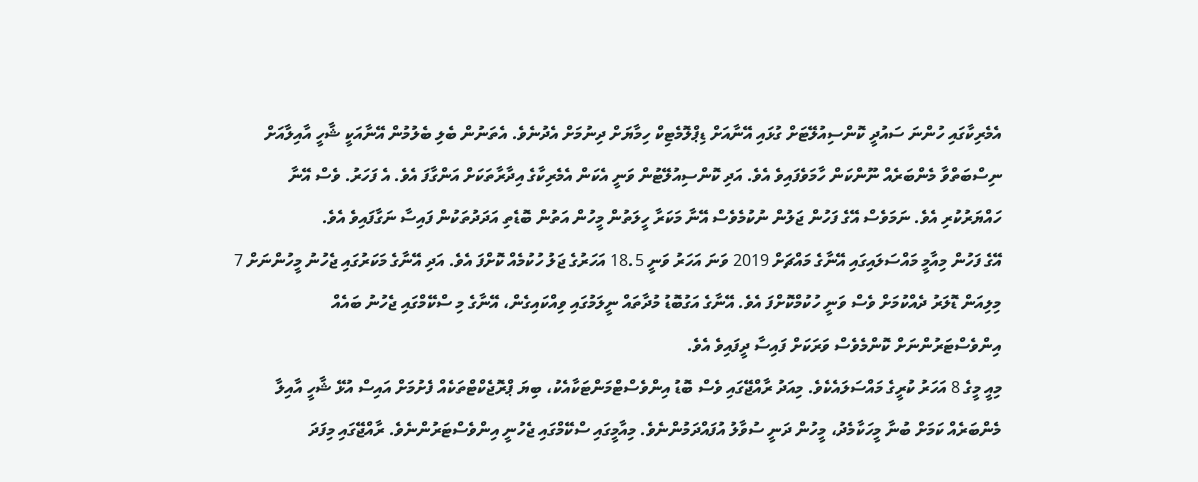އެމެރިކާގައި ހުންނަ ސައުދީ ކޮންސިއުލޭޓަށް ގުޅައި އޭނާއަށް ޑިޕްލޮމެޓިކް ހިމާޔަށް ދިނުމަށް އެދުނެވެ. އެތަނުން ބެލި ބެލުމުން އޭނާއަކީ ޝާހީ އާއިލާއަށް ނިސްބަތްވާ މެންބަރެއް ނޫންކަން ހާމަވެފައިވެ އެވެ. އަދި ކޮންސިއުލޭޓުން ވަނީ އެކަން އެމެރިކާގެ އިދާރާތަކަށް އަންގާފަ އެވެ. އެ ފަހަރު. ވެސް އޭނާ ހައްޔަރުކުރި އެވެ. ނަމަވެސް އޭގެ ފަހުން ޖަލުން ނުކުމެވެސް އޭނާ މަކަރާ ހީލަތުން މީހުން އަތުން ބޮޑެތި އަދަދުތަކުން ފައިސާ ނަގާފައިވެ އެވެ.
އޭގެ ފަހުން މިއާމީ މައްސަލައިގައި އޭނާގެ މައްޗަށް 2019 ވަނަ އަހަރު ވަނީ 18.5 އަހަރުގެ ޖަލު ހުކުމެއް ކޮށްފަ އެވެ. އަދި އޭނާގެ މަކަރުގައި ޖެހުނު މީހުންނަށް 7 މިލިއަން ޑޮލަރު ދެއްކުމަށް ވެސް ވަނީ ހުކުމްކޮށްފަ އެވެ. އޭނާގެ އަގުބޮޑު މުދާތައް ނީލަމުގައި ވިއްކައިގެން، އޭނާގެ މި ސްކޭމްގައި ޖެހުނު ބައެއް އިންވެސްޓަރުންނަށް ކޮންމެވެސް ވަރަކަށް ފައިސާ ދީފައިވެ އެވެ.
މިއީ މީގެ 8 އަހަރު ކުރީގެ މައްސަލައެކެވެ. މިއަދު ރާއްޖޭގައި ވެސް ބޮޑު އިންވެސްޓްމަންޓަކާއެކު، ބިޔަ ޕްރޮޖެކްޓްތަކެއް ފެށުމަށް އައިސް އުޅޭ ޝާހީ އާއިލާ މެންބަރެއް ކަމަށް ބުނާ މީހަކާމެދު، މީހުން ދަނީ ސުވާލު އުފައްދަމުންނެވެ. މިއާމީގައި ސްކޭމްގައި ޖެހުނީ އިންވެސްޓަރުންނެވެ. ރާއްޖޭގައި މިފަދަ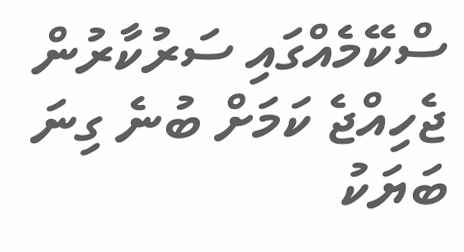ސްކޭމެއްގައި ސަރުކާރުން ޖެހިއްޖެ ކަމަށް ބުނެ ގިނަ ބަޔަކު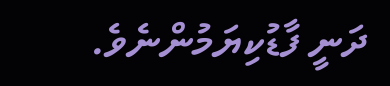ދަނީ ފާޑުކިޔަމުންނެވެ.